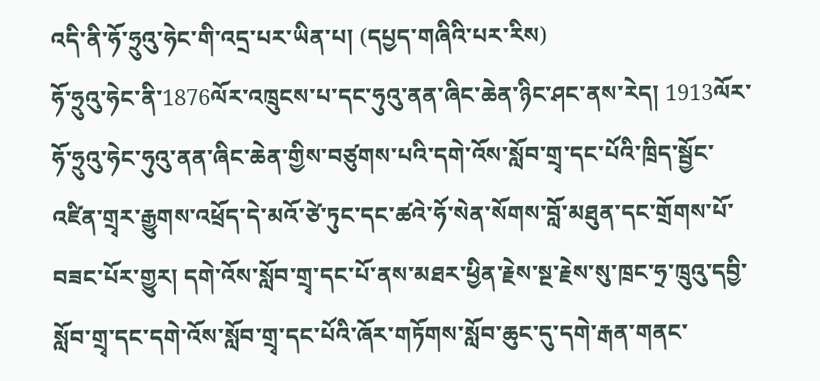འདི་ནི་ཧོ་ཧྲུའུ་ཧེང་གི་འདྲ་པར་ཡིན་པ། (དཔྱད་གཞིའི་པར་རིས)
ཧོ་ཧྲུའུ་ཧེང་ནི་1876ལོར་འཁྲུངས་པ་དང་ཧུའུ་ནན་ཞིང་ཆེན་ཉིང་ཤང་ནས་རེད། 1913ལོར་ཧོ་ཧྲུའུ་ཧེང་ཧུའུ་ནན་ཞིང་ཆེན་གྱིས་བཙུགས་པའི་དགེ་འོས་སློབ་གྲྭ་དང་པོའི་ཁྲིད་སྦྱོང་འཛིན་གྲྭར་རྒྱུགས་འཕྲོད་དེ་མའོ་ཙེ་ཏུང་དང་ཚའེ་ཧོ་སེན་སོགས་བློ་མཐུན་དང་གྲོགས་པོ་བཟང་པོར་གྱུར། དགེ་འོས་སློབ་གྲྭ་དང་པོ་ནས་མཐར་ཕྱིན་རྗེས་སྔ་རྗེས་སུ་ཁྲང་ཧྲ་ཁྲུའུ་དབྱི་སློབ་གྲྭ་དང་དགེ་འོས་སློབ་གྲྭ་དང་པོའི་ཞོར་གཏོགས་སློབ་ཆུང་དུ་དགེ་རྒན་གནང་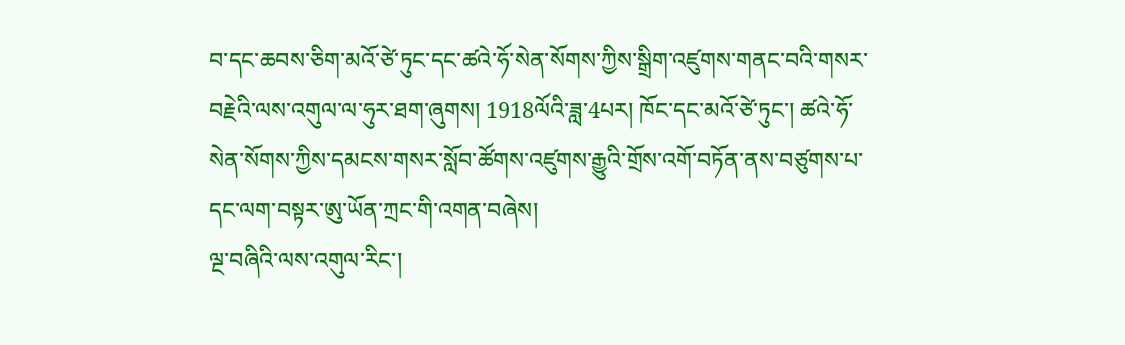བ་དང་ཆབས་ཅིག་མའོ་ཙེ་ཏུང་དང་ཚའེ་ཧོ་སེན་སོགས་ཀྱིས་སྒྲིག་འཛུགས་གནང་བའི་གསར་བརྗེའི་ལས་འགུལ་ལ་ཧུར་ཐག་ཞུགས། 1918ལོའི་ཟླ་4པར། ཁོང་དང་མའོ་ཙེ་ཏུང་། ཚའེ་ཧོ་སེན་སོགས་ཀྱིས་དམངས་གསར་སློབ་ཚོགས་འཛུགས་རྒྱུའི་གྲོས་འགོ་བཏོན་ནས་བཙུགས་པ་དང་ལག་བསྟར་ཨུ་ཡོན་ཀྲང་གི་འགན་བཞེས།
ལྔ་བཞིའི་ལས་འགུལ་རིང་།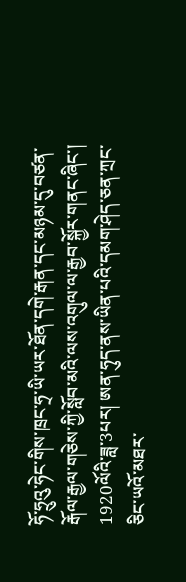ཧོ་ཧྲུའུ་ཧེང་གིས་ཁྲང་ཧྲ་ཡི་ཡར་ཐོན་དགེ་རྒན་དང་མཉམ་དུ་བཙན་རྒོལ་རྒྱལ་གཅེས་ཀྱི་སློབ་མའི་ལས་འགུལ་ལ་རྒྱབ་སྐྱོར་གནང་ཞིང་། 1920ལོའི་ཟླ་3པར། ཨན་ཧུད་ནས་ཡིན་པའི་དམག་ཤེད་ཅན་ཀྲང་ཅིང་ཡའོ་མཐར་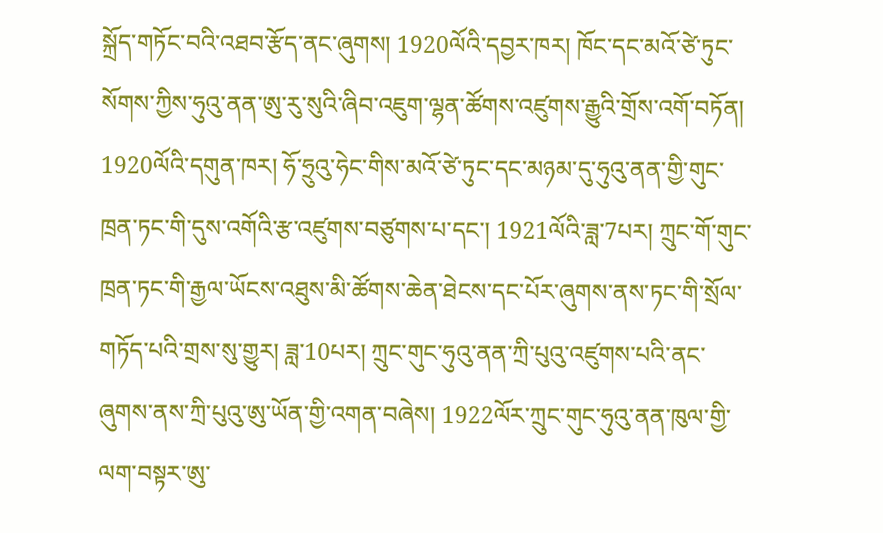སྐྲོད་གཏོང་བའི་འཐབ་རྩོད་ནང་ཞུགས། 1920ལོའི་དབྱར་ཁར། ཁོང་དང་མའོ་ཙེ་ཏུང་སོགས་ཀྱིས་ཧུའུ་ནན་ཨུ་རུ་སུའི་ཞིབ་འཇུག་ལྷན་ཚོགས་འཛུགས་རྒྱུའི་གྲོས་འགོ་བཏོན།
1920ལོའི་དགུན་ཁར། ཧོ་ཧྲུའུ་ཧེང་གིས་མའོ་ཙེ་ཏུང་དང་མཉམ་དུ་ཧུའུ་ནན་གྱི་གུང་ཁྲན་ཏང་གི་དུས་འགོའི་རྩ་འཛུགས་བཙུགས་པ་དང་། 1921ལོའི་ཟླ་7པར། ཀྲུང་གོ་གུང་ཁྲན་ཏང་གི་རྒྱལ་ཡོངས་འཐུས་མི་ཚོགས་ཆེན་ཐེངས་དང་པོར་ཞུགས་ནས་ཏང་གི་སྲོལ་གཏོད་པའི་གྲས་སུ་གྱུར། ཟླ་10པར། ཀྲུང་གུང་ཧུའུ་ནན་ཀྲི་པུའུ་འཛུགས་པའི་ནང་ཞུགས་ནས་ཀྲི་པུའུ་ཨུ་ཡོན་གྱི་འགན་བཞེས། 1922ལོར་ཀྲུང་གུང་ཧུའུ་ནན་ཁུལ་གྱི་ལག་བསྟར་ཨུ་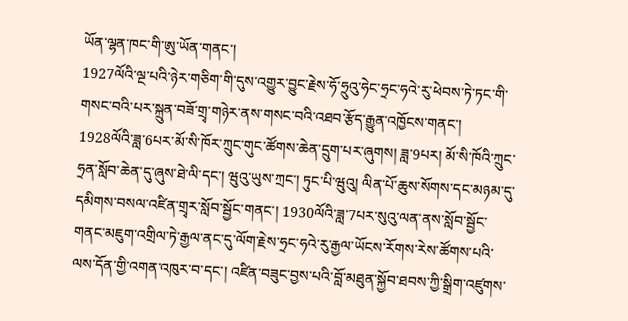ཡོན་ལྷན་ཁང་གི་ཨུ་ཡོན་གནང་།
1927ལོའི་ལྔ་པའི་ཉེར་གཅིག་གི་དུས་འགྱུར་བྱུང་རྗེས་ཧོ་ཧྲུའུ་ཧེང་ཧྲང་ཧའེ་རུ་ཕེབས་ཏེ་ཏང་གི་གསང་བའི་པར་སྐྲུན་བཟོ་གྲྭ་གཉེར་ནས་གསང་བའི་འཐབ་རྩོད་རྒྱུན་འཁྱོངས་གནང་། 1928ལོའི་ཟླ་6པར་མོ་སི་ཁོར་ཀྲུང་གུང་ཚོགས་ཆེན་དྲུག་པར་ཞུགས། ཟླ་9པར། མོ་སི་ཁོའི་ཀྲུང་ཧྲན་སློབ་ཆེན་དུ་ཞུས་ཐེ་ལི་དང་། ཝུའུ་ཡུས་ཀྲང་། ཏུང་པི་ཝུའུ། ལིན་པོ་ཆུས་སོགས་དང་མཉམ་དུ་དམིགས་བསལ་འཛིན་གྲྭར་སློབ་སྦྱོང་གནང་། 1930ལོའི་ཟླ་7པར་སུའུ་ལན་ནས་སློབ་སྦྱོང་གནང་མཇུག་འགྲིལ་ཏེ་རྒྱལ་ནང་དུ་ལོག་རྗེས་ཧྲང་ཧའེ་རུ་རྒྱལ་ཡོངས་རོགས་རེས་ཚོགས་པའི་ལས་དོན་གྱི་འགན་འཁུར་བ་དང་། འཛིན་བཟུང་བྱས་པའི་བློ་མཐུན་སྐྱོབ་ཐབས་ཀྱི་སྒྲིག་འཛུགས་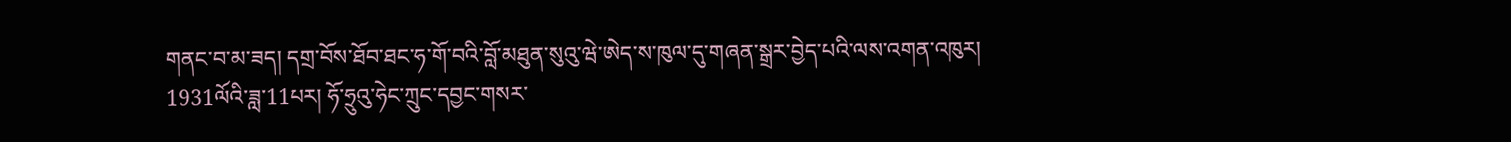གནང་བ་མ་ཟད། དགྲ་བོས་ཐོབ་ཐང་ཧ་གོ་བའི་བློ་མཐུན་སུའུ་ཝེ་ཨེད་ས་ཁུལ་དུ་གཞན་སྒྲར་བྱེད་པའི་ལས་འགན་འཁུར།
1931ལོའི་ཟླ་11པར། ཧོ་ཧྲུའུ་ཧེང་ཀྲུང་དབྱང་གསར་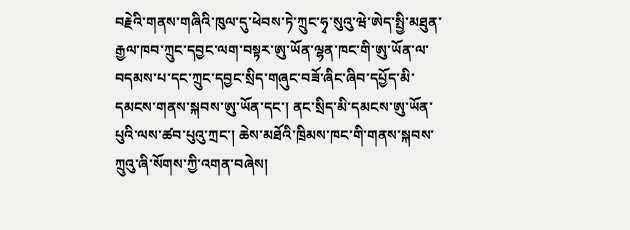བརྗེའི་གནས་གཞིའི་ཁུལ་དུ་ཕེབས་ཏེ་ཀྲུང་ཧྭ་སུའུ་ཝེ་ཨེད་སྤྱི་མཐུན་རྒྱལ་ཁབ་ཀྲུང་དབྱང་ལག་བསྟར་ཨུ་ཡོན་ལྷན་ཁང་གི་ཨུ་ཡོན་ལ་བདམས་པ་དང་ཀྲུང་དབྱང་སྲིད་གཞུང་བཟོ་ཞིང་ཞིབ་དཔྱོད་མི་དམངས་གནས་སྐབས་ཨུ་ཡོན་དང་། ནང་སྲིད་མི་དམངས་ཨུ་ཡོན་པུའི་ལས་ཚབ་པུའུ་ཀྲང་། ཆེས་མཐོའི་ཁྲིམས་ཁང་གི་གནས་སྐབས་ཀྲུའུ་ཞི་སོགས་ཀྱི་འགན་བཞེས།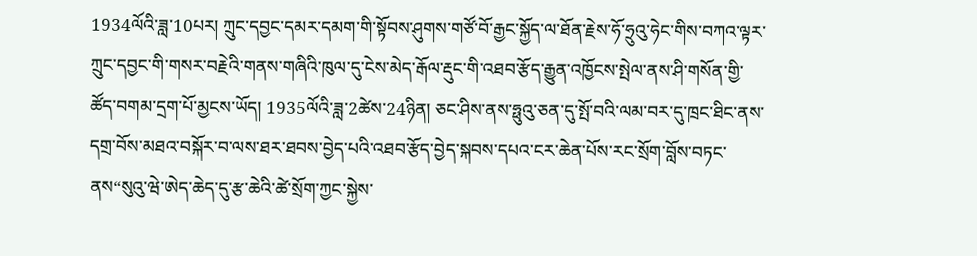1934ལོའི་ཟླ་10པར། ཀྲུང་དབྱང་དམར་དམག་གི་སྟོབས་ཤུགས་གཙོ་བོ་རྒྱང་སྐྱོད་ལ་ཐོན་རྗེས་ཧོ་ཧྲུའུ་ཧེང་གིས་བཀའ་ལྟར་ཀྲུང་དབྱང་གི་གསར་བརྗེའི་གནས་གཞིའི་ཁུལ་དུ་ངེས་མེད་རྒོལ་རྡུང་གི་འཐབ་རྩོད་རྒྱུན་འཁྱོངས་སྤེལ་ནས་ཤི་གསོན་གྱི་ཚོད་བགམ་དྲག་པོ་མྱངས་ཡོད། 1935ལོའི་ཟླ་2ཚེས་24ཉིན། ཅང་ཤིས་ནས་ཧྥུའུ་ཅན་དུ་སྤོ་བའི་ལམ་བར་དུ་ཁྲང་ཐིང་ནས་དགྲ་བོས་མཐའ་བསྐོར་བ་ལས་ཐར་ཐབས་བྱེད་པའི་འཐབ་རྩོད་བྱེད་སྐབས་དཔའ་ངར་ཆེན་པོས་རང་སྲོག་བློས་བཏང་ནས“སུའུ་ཝེ་ཨེད་ཆེད་དུ་རྩ་ཆེའི་ཚེ་སྲོག་ཀྱང་སྐྱེས་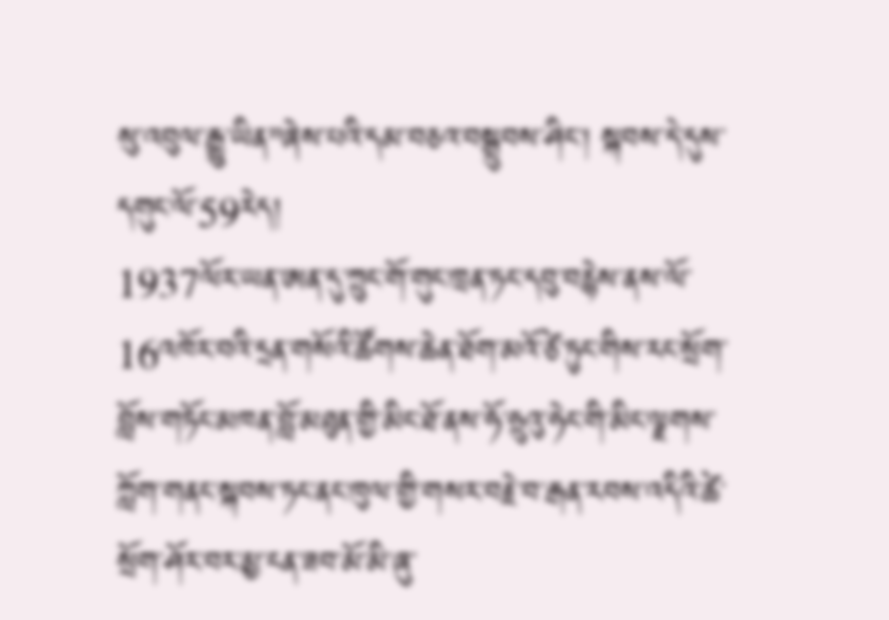སུ་འབུལ་རྒྱུ་ཡིན”ཞེས་པའི་དམ་བཅའ་བསྒྲུབས་ཤིང་། སྐབས་དེ་དུས་དགུང་ལོ་59རེད།
1937ལོར་ཡན་ཨན་དུ་ཀྲུང་གོ་གུང་ཁྲན་ཏང་དབུ་བརྙེས་ནས་ལོ་16འཁོར་བའི་དྲན་གསོའི་ཚོགས་ཆེན་ཐོག་མའོ་ཙེ་ཏུང་གིས་རང་སྲོག་བློས་གཏོང་མཁན་བློ་མཐུན་གྱི་མིང་ཐོ་ནས་ཧོ་ཧྲུའུ་ཧེང་གི་མིང་ལྗགས་ཀློག་གནང་སྐབས་ཏང་ནང་ཁུལ་གྱི་གསར་བརྗེ་བ་རྒན་རབས་འདིའི་ཚེ་སྲོག་ཤོར་བར་མྱ་ངན་ཟབ་མོ་མི་ཞུ་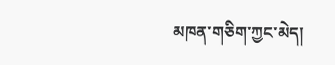མཁན་གཅིག་ཀྱང་མེད།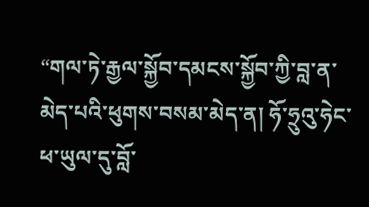“གལ་ཏེ་རྒྱལ་སྐྱོབ་དམངས་སྐྱོབ་ཀྱི་བླ་ན་མེད་པའི་ཕུགས་བསམ་མེད་ན། ཧོ་ཧྲུའུ་ཧེང་ཕ་ཡུལ་དུ་བློ་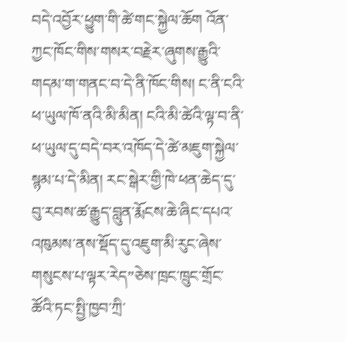བདེ་འབྱོར་ཕྱུག་གི་ཚེ་གང་སྐྱེལ་ཆོག འོན་ཀྱང་ཁོང་གིས་གསར་བརྗེར་ཞུགས་རྒྱུའི་གདམ་ག་གནང་བ་དེ་ནི་ཁོང་གིས། ང་ནི་ངའི་ཕ་ཡུལ་ཁོ་ནའི་མི་མིན། ངའི་མི་ཚེའི་ལྟ་བ་ནི་ཕ་ཡུལ་དུ་བདེ་བར་འཁོད་དེ་ཚེ་མཇུག་སྐྱེལ་སྙམ་པ་དེ་མིན། རང་སྒེར་གྱི་ཁེ་ཕན་ཆེད་དུ་བུ་རབས་ཚ་རྒྱུད་བླུན་རྨོངས་ཆེ་ཞིང་དཔའ་འཁུམས་ནས་སྡོད་དུ་འཇུག་མི་རུང་ཞེས་གསུངས་པ་ལྟར་རེད”ཅེས་ཁྲང་ཁྲུང་གྲོང་ཚོའི་ཏང་སྤྱི་ཁྱབ་ཀྲི་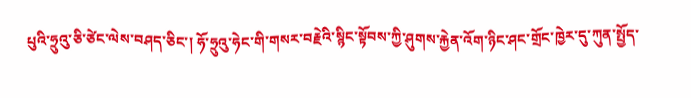པུའི་ཧྲུའུ་ཅི་ཙེང་ལེས་བཤད་ཅིང་། ཧོ་ཧྲུའུ་ཧེང་གི་གསར་བརྗེའི་སྙིང་སྟོབས་ཀྱི་ཤུགས་རྐྱེན་འོག་ཉིང་ཤང་གྲོང་ཁྱེར་དུ་ཀུན་སྤྱོད་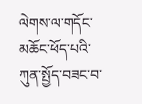ལེགས་ལ་གདོང་མཆོང་ཕོད་པའི་ཀུན་སྤྱོད་བཟང་བ་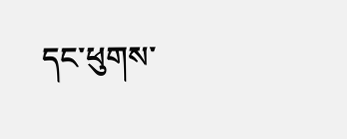དང་ཕུགས་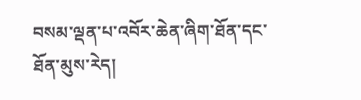བསམ་ལྡན་པ་འབོར་ཆེན་ཞིག་ཐོན་དང་ཐོན་མུས་རེད།